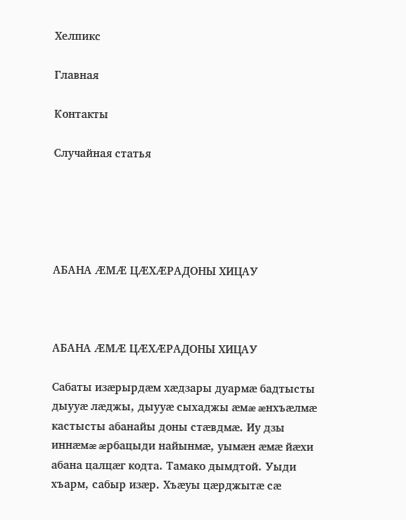Хелпикс

Главная

Контакты

Случайная статья





АБАНА ÆМÆ ЦÆХÆРАДОНЫ ХИЦАУ



АБАНА ÆМÆ ЦÆХÆРАДОНЫ ХИЦАУ

Сабаты изæрырдæм хæдзары дуармæ бадтысты дыууæ лæджы, дыууæ сыхаджы æмæ æнхъæлмæ кастысты абанайы доны стæвдмæ. Иу дзы иннæмæ æрбацыди найынмæ, уымæн æмæ йæхи абана цалцæг кодта. Тамако дымдтой. Уыди хъарм, сабыр изæр. Хъæуы цæрджытæ сæ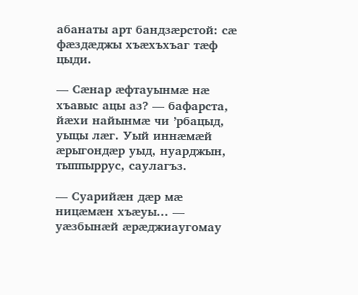абанаты арт бандзæрстой: сæ фæздæджы хъæхъхъаг тæф цыди.

— Сæнар æфтауынмæ нæ хъавыс ацы аз? — бафарста, йæхи найынмæ чи ’рбацыд, уыцы лæг. Уый иннæмæй æрыгондæр уыд, нуарджын, тыппыррус, саулагъз.

— Суарийæн дæр мæ ницæмæн хъæуы... — уæзбынæй æрæджиаугомау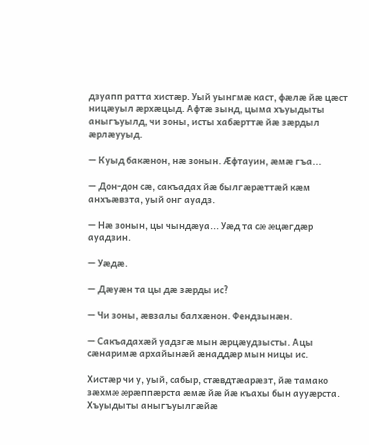дзуапп ратта хистæр. Уый уынгмæ каст, фæлæ йæ цæст ницæуыл æрхæцыд. Афтæ зынд, цыма хъуыдыты аныгъуылд, чи зоны, исты хабæрттæ йæ зæрдыл æрлæууыд.

— Куыд бакæнон, нæ зонын. Æфтауин, æмæ гъа...

— Дон-дон сæ, сакъадах йæ былгæрæттæй кæм анхъæвзта, уый онг ауадз.

— Нæ зонын, цы чындæуа... Уæд та сæ æцæгдæр ауадзин.

— Уæдæ.

— Дæуæн та цы дæ зæрды ис?

— Чи зоны, æвзалы балхæнон. Фендзынæн.

— Сакъадахæй уадзгæ мын æрцæудзысты. Ацы сæнаримæ архайынæй æнаддæр мын ницы ис.

Хистæр чи у, уый, сабыр, стæвдтæарæзт, йæ тамако зæхмæ æрæппæрста æмæ йæ йæ къахы бын аууæрста. Хъуыдыты аныгъуылгæйæ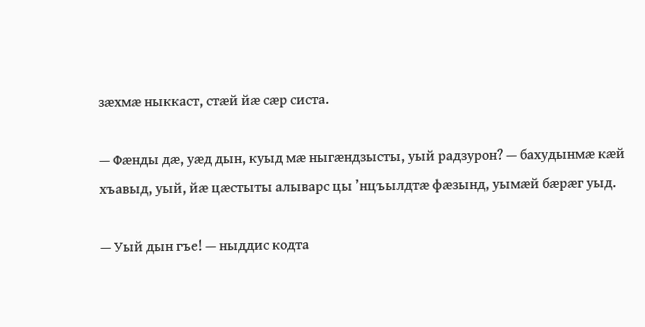зæхмæ ныккаст, стæй йæ сæр систа.

— Фæнды дæ, уæд дын, куыд мæ ныгæндзысты, уый радзурон? — бахудынмæ кæй хъавыд, уый, йæ цæстыты алыварс цы ’нцъылдтæ фæзынд, уымæй бæрæг уыд.

— Уый дын гъе! — ныддис кодта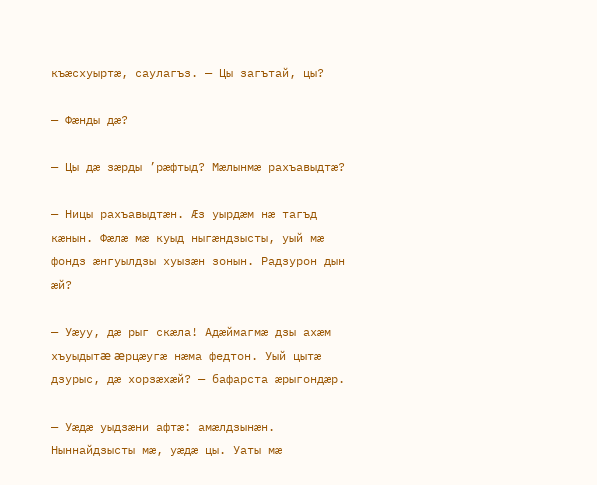къæсхуыртæ, саулагъз. — Цы загътай, цы?

— Фæнды дæ?

— Цы дæ зæрды ’рæфтыд? Мæлынмæ рахъавыдтæ?

— Ницы рахъавыдтæн. Æз уырдæм нæ тагъд кæнын. Фæлæ мæ куыд ныгæндзысты, уый мæ фондз æнгуылдзы хуызæн зонын. Радзурон дын æй?

— Уæуу, дæ рыг скæла! Адæймагмæ дзы ахæм хъуыдытæ æрцæугæ нæма федтон. Уый цытæ дзурыс, дæ хорзæхæй? — бафарста æрыгондæр.

— Уæдæ уыдзæни афтæ: амæлдзынæн. Ныннайдзысты мæ, уæдæ цы. Уаты мæ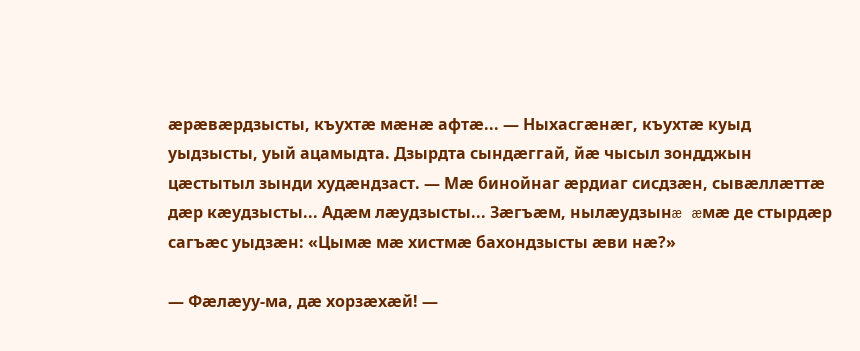æрæвæрдзысты, къухтæ мæнæ афтæ... — Ныхасгæнæг, къухтæ куыд уыдзысты, уый ацамыдта. Дзырдта сындæггай, йæ чысыл зондджын цæстытыл зынди худæндзаст. — Мæ бинойнаг æрдиаг сисдзæн, сывæллæттæ дæр кæудзысты... Адæм лæудзысты... Зæгъæм, нылæудзынæ æмæ де стырдæр сагъæс уыдзæн: «Цымæ мæ хистмæ бахондзысты æви нæ?»

— Фæлæуу-ма, дæ хорзæхæй! —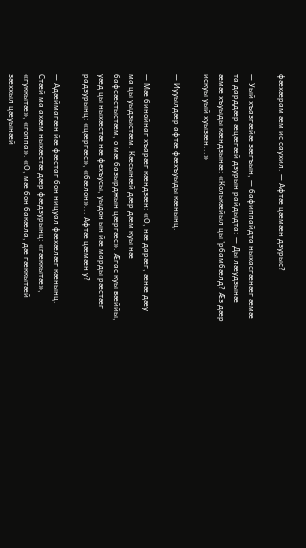фæхæрам æм ис саухил. — Афтæ цæмæн дзурыс?

— Уый хъазгæйæ зæгъын, — бафиппайдта ныхасгæнæг æмæ та дарддæр æцæгæй дзурын райдыдта: — Ды лæудзынæ æмæ хъуыды кæндзынæ: «Колькæйыл цы ’рбамбæлд? Æз дæр искуы уый хуызæн...»

— Иууылдæр афтæ фæхъуыды кæнынц.

— Мæ бинойнаг хъарæг кæндзæн: «О, нæ дарæг, æнæ дæу ма цы уыдзыстæм. Кæсынæй дæр дæм куы нæ бафсæстыстæм, о мæ базырджын цæргæс». Æгас куы вæййы, уæд цы ныхæстæ нæ фехъусы, уыдон ын йæ марды рæстæг радзурынц: «цæргæс», «бæлон»... Афтæ цæмæн у?

— Адæймагæн йæ фæстаг бон ницуал фæхæлæг кæнынц. Стæй ма ахæм ныхæстæ дæр фæдзурынц: «гæккытæ», «гуккытæ», «гоппа». «О, мæ бон бакæла, дæ гæккытæй зæххыл цæуынæй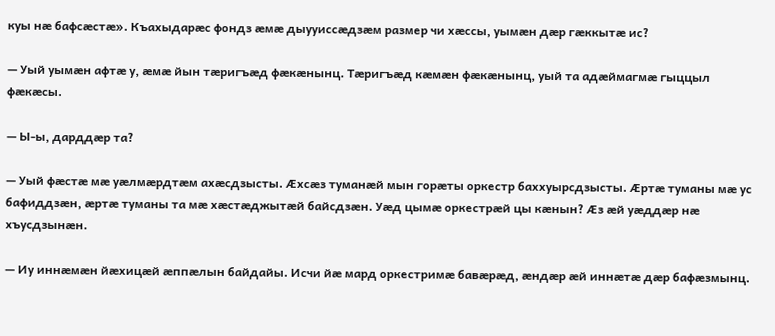куы нæ бафсæстæ». Къахыдарæс фондз æмæ дыууиссæдзæм размер чи хæссы, уымæн дæр гæккытæ ис?

— Уый уымæн афтæ у, æмæ йын тæригъæд фæкæнынц. Тæригъæд кæмæн фæкæнынц, уый та адæймагмæ гыццыл фæкæсы.

— Ы-ы, дарддæр та?

— Уый фæстæ мæ уæлмæрдтæм ахæсдзысты. Æхсæз туманæй мын горæты оркестр баххуырсдзысты. Æртæ туманы мæ ус бафиддзæн, æртæ туманы та мæ хæстæджытæй байсдзæн. Уæд цымæ оркестрæй цы кæнын? Æз æй уæддæр нæ хъусдзынæн.

— Иу иннæмæн йæхицæй æппæлын байдайы. Исчи йæ мард оркестримæ бавæрæд, æндæр æй иннæтæ дæр бафæзмынц.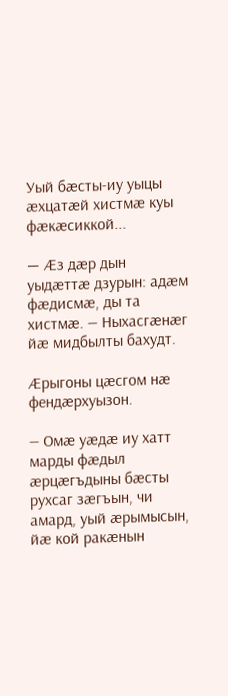Уый бæсты-иу уыцы æхцатæй хистмæ куы фæкæсиккой...

— Æз дæр дын уыдæттæ дзурын: адæм фæдисмæ, ды та хистмæ. — Ныхасгæнæг йæ мидбылты бахудт.

Æрыгоны цæсгом нæ фендæрхуызон.

— Омæ уæдæ иу хатт марды фæдыл æрцæгъдыны бæсты рухсаг зæгъын, чи амард, уый æрымысын, йæ кой ракæнын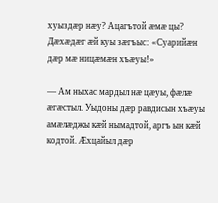хуыздæр нæу? Ацагътой æмæ цы? Дæхæдæг æй куы зæгъыс: «Суарийæн дæр мæ ницæмæн хъæуы!»

— Ам ныхас мардыл нæ цæуы, фæлæ æгæстыл. Уыдоны дæр равдисын хъæуы амæлæджы кæй нымадтой, аргъ ын кæй кодтой. Æхцайыл дæр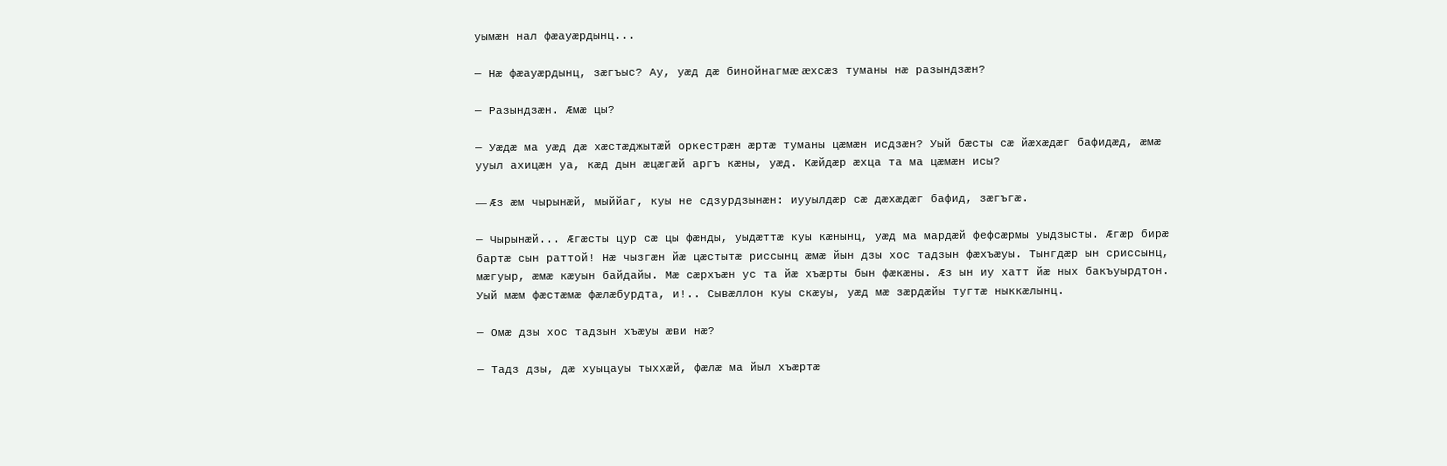уымæн нал фæауæрдынц...

— Нæ фæауæрдынц, зæгъыс? Ау, уæд дæ бинойнагмæ æхсæз туманы нæ разындзæн?

— Разындзæн. Æмæ цы?

— Уæдæ ма уæд дæ хæстæджытæй оркестрæн æртæ туманы цæмæн исдзæн? Уый бæсты сæ йæхæдæг бафидæд, æмæ ууыл ахицæн уа, кæд дын æцæгæй аргъ кæны, уæд. Кæйдæр æхца та ма цæмæн исы?

— Æз æм чырынæй, мыййаг, куы не сдзурдзынæн: иууылдæр сæ дæхæдæг бафид, зæгъгæ.

— Чырынæй... Æгæсты цур сæ цы фæнды, уыдæттæ куы кæнынц, уæд ма мардæй фефсæрмы уыдзысты. Æгæр бирæ бартæ сын раттой! Нæ чызгæн йæ цæстытæ риссынц æмæ йын дзы хос тадзын фæхъæуы. Тынгдæр ын сриссынц, мæгуыр, æмæ кæуын байдайы. Мæ сæрхъæн ус та йæ хъæрты бын фæкæны. Æз ын иу хатт йæ ных бакъуырдтон. Уый мæм фæстæмæ фæлæбурдта, и!.. Сывæллон куы скæуы, уæд мæ зæрдæйы тугтæ ныккæлынц.

— Омæ дзы хос тадзын хъæуы æви нæ?

— Тадз дзы, дæ хуыцауы тыххæй, фæлæ ма йыл хъæртæ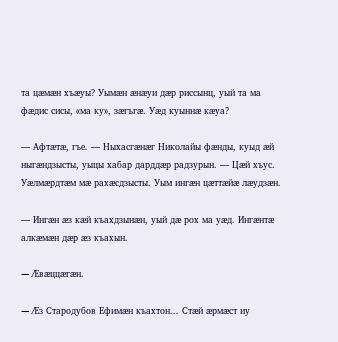та цæмæн хъæуы? Уымæн æнæуи дæр риссынц, уый та ма фæдис сисы, «ма ку», зæгъгæ. Уæд куыннæ кæуа?

— Афтæтæ, гъе. — Ныхасгæнæг Николайы фæнды, куыд æй ныгæндзысты, уыцы хабар дарддæр радзурын. — Цæй хъус. Уæлмæрдтæм мæ рахæсдзысты. Уым ингæн цæттæйæ лæудзæн.

— Ингæн æз кæй къахдзынæн, уый дæ рох ма уæд. Ингæнтæ алкæмæн дæр æз къахын.

— Æвæццæгæн.

— Æз Стародубов Ефимæн къахтон... Стæй æрмæст иу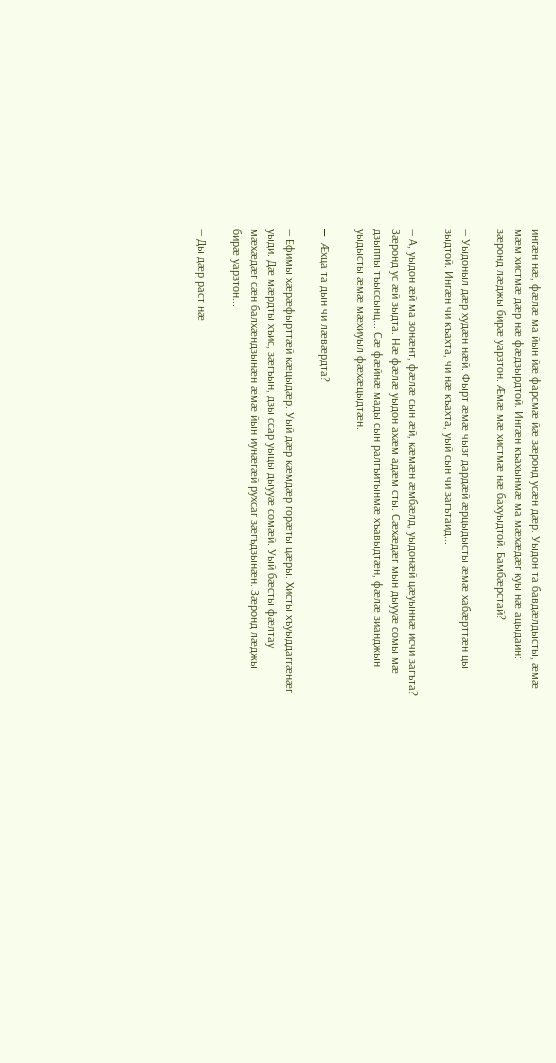ингæн нæ, фæлæ ма йын йæ фарсмæ йæ зæронд усæн дæр. Уыдон та бавдæлдысты, æмæ мæм хистмæ дæр нæ фæдзырдтой. Ингæн къахынмæ ма мæхæдæг куы нæ ацыдаин: зæронд лæджы бирæ уарзтон. Æмæ мæ хистмæ нæ бахуыдтой. Бамбæрстай?

— Уыдоныл дæр худæн нæй. Фырт æмæ чызг дардæй æрцыдысты æмæ хабæрттæн цы зыдтой. Ингæн чи къахта, чи нæ къахта, уый сын чи загътаид...

— А, уыдон æй ма зонæнт, фæлæ сын æй, кæмæн æмбæлд, уыдонæй цæуыннæ исчи загъта? Зæронд ус æй зыдта. Нæ фæлæ уыдон ахæм адæм сты. Сæхæдæг мын дыууæ сомы мæ дзыппы тъыссынц... Сæ фæйнæ мады сын ралгъитынмæ хъавыдтæн, фæлæ зианджын уыдысты æмæ мæхиуыл фæхæцыдтæн.

— Æхца та дын чи лæвæрдта?

— Ефимы хæрæфырттæй кæцыдæр. Уый дæр кæмдæр горæты цæры. Хисты хъуыддаггæнæг уыди. Дæ мæрдты хъис, зæгъын, дзы ссар уыцы дыууæ сомæй. Уый бæсты фæлтау мæхæдæг сæн балхæндзынæн æмæ йын иунæгæй рухсаг зæгъдзынæн. Зæронд лæджы бирæ уарзтон...

— Ды дæр раст нæ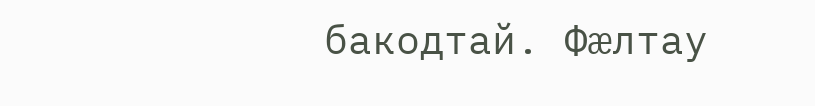бакодтай. Фæлтау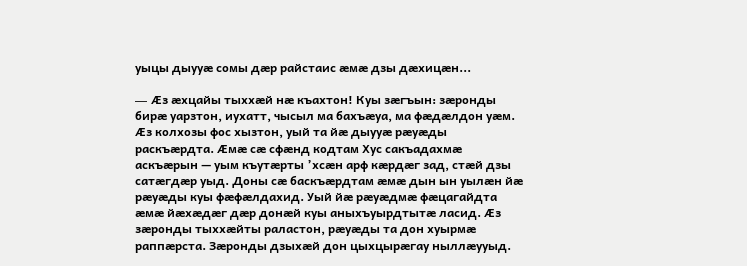уыцы дыууæ сомы дæр райстаис æмæ дзы дæхицæн...

— Æз æхцайы тыххæй нæ къахтон! Куы зæгъын: зæронды бирæ уарзтон, иухатт, чысыл ма бахъæуа, ма фæдæлдон уæм. Æз колхозы фос хызтон, уый та йæ дыууæ рæуæды раскъæрдта. Æмæ сæ сфæнд кодтам Хус сакъадахмæ аскъæрын — уым къутæрты ’хсæн арф кæрдæг зад, стæй дзы сатæгдæр уыд. Доны сæ баскъæрдтам æмæ дын ын уылæн йæ рæуæды куы фæфæлдахид. Уый йæ рæуæдмæ фæцагайдта æмæ йæхæдæг дæр донæй куы аныхъуырдтытæ ласид. Æз зæронды тыххæйты раластон, рæуæды та дон хуырмæ раппæрста. Зæронды дзыхæй дон цыхцырæгау ныллæууыд.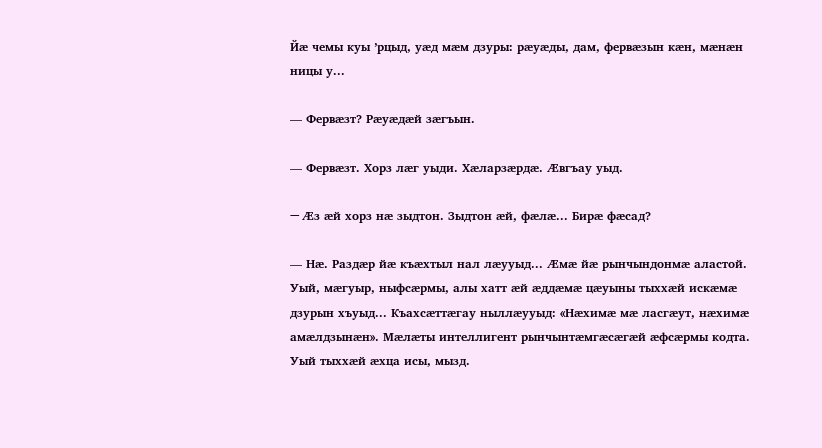Йæ чемы куы ’рцыд, уæд мæм дзуры: рæуæды, дам, фервæзын кæн, мæнæн ницы у...

— Фервæзт? Рæуæдæй зæгъын.

— Фервæзт. Хорз лæг уыди. Хæларзæрдæ. Æвгъау уыд.

— Æз æй хорз нæ зыдтон. Зыдтон æй, фæлæ... Бирæ фæсад?

— Нæ. Раздæр йæ къæхтыл нал лæууыд... Æмæ йæ рынчындонмæ аластой. Уый, мæгуыр, ныфсæрмы, алы хатт æй æддæмæ цæуыны тыххæй искæмæ дзурын хъуыд... Къахсæттæгау ныллæууыд: «Нæхимæ мæ ласгæут, нæхимæ амæлдзынæн». Мæлæты интеллигент рынчынтæмгæсæгæй æфсæрмы кодта. Уый тыххæй æхца исы, мызд.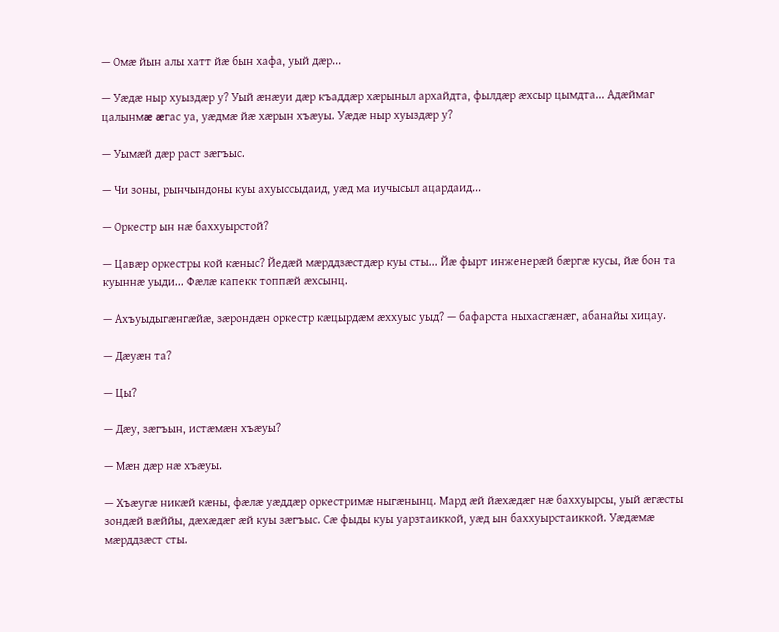— Омæ йын алы хатт йæ бын хафа, уый дæр...

— Уæдæ ныр хуыздæр у? Уый æнæуи дæр къаддæр хæрыныл архайдта, фылдæр æхсыр цымдта... Адæймаг цалынмæ æгас уа, уæдмæ йæ хæрын хъæуы. Уæдæ ныр хуыздæр у?

— Уымæй дæр раст зæгъыс.

— Чи зоны, рынчындоны куы ахуыссыдаид, уæд ма иучысыл ацардаид...

— Оркестр ын нæ баххуырстой?

— Цавæр оркестры кой кæныс? Йедæй мæрддзæстдæр куы сты... Йæ фырт инженерæй бæргæ кусы, йæ бон та куыннæ уыди... Фæлæ капекк топпæй æхсынц.

— Ахъуыдыгæнгæйæ, зæрондæн оркестр кæцырдæм æххуыс уыд? — бафарста ныхасгæнæг, абанайы хицау.

— Дæуæн та?

— Цы?

— Дæу, зæгъын, истæмæн хъæуы?

— Мæн дæр нæ хъæуы.

— Хъæугæ никæй кæны, фæлæ уæддæр оркестримæ ныгæнынц. Мард æй йæхæдæг нæ баххуырсы, уый æгæсты зондæй вæййы, дæхæдæг æй куы зæгъыс. Сæ фыды куы уарзтаиккой, уæд ын баххуырстаиккой. Уæдæмæ мæрддзæст сты.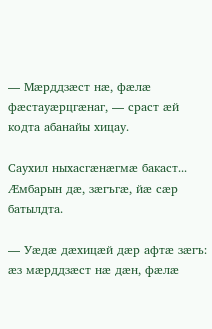— Мæрддзæст нæ, фæлæ фæстауæрцгæнаг, — сраст æй кодта абанайы хицау.

Саухил ныхасгæнæгмæ бакаст... Æмбарын дæ, зæгъгæ, йæ сæр батылдта.

— Уæдæ дæхицæй дæр афтæ зæгъ: æз мæрддзæст нæ дæн, фæлæ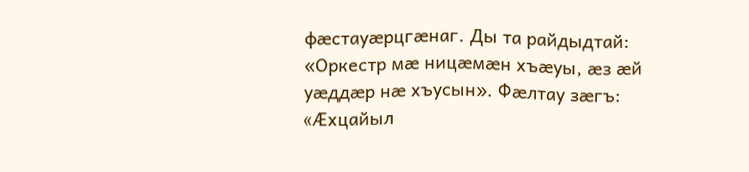фæстауæрцгæнаг. Ды та райдыдтай: «Оркестр мæ ницæмæн хъæуы, æз æй уæддæр нæ хъусын». Фæлтау зæгъ: «Æхцайыл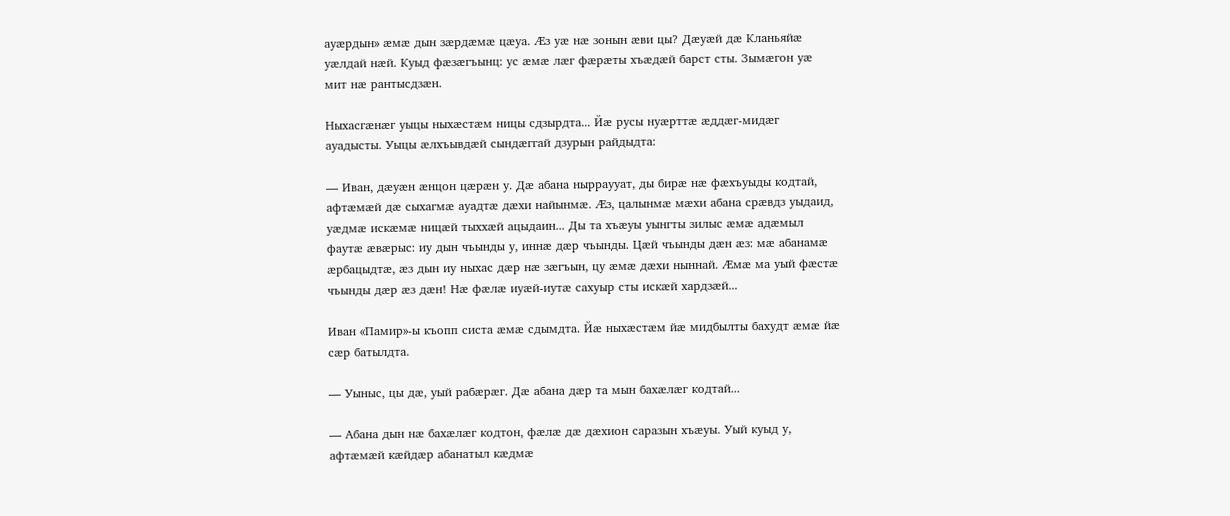ауæрдын» æмæ дын зæрдæмæ цæуа. Æз уæ нæ зонын æви цы? Дæуæй дæ Кланьяйæ уæлдай нæй. Куыд фæзæгъынц: ус æмæ лæг фæрæты хъæдæй барст сты. Зымæгон уæ мит нæ рантысдзæн.

Ныхасгæнæг уыцы ныхæстæм ницы сдзырдта... Йæ русы нуæрттæ æддæг-мидæг ауадысты. Уыцы æлхъывдæй сындæггай дзурын райдыдта:

— Иван, дæуæн æнцон цæрæн у. Дæ абана нырраууат, ды бирæ нæ фæхъуыды кодтай, афтæмæй дæ сыхагмæ ауадтæ дæхи найынмæ. Æз, цалынмæ мæхи абана срæвдз уыдаид, уæдмæ искæмæ ницæй тыххæй ацыдаин... Ды та хъæуы уынгты зилыс æмæ адæмыл фаутæ æвæрыс: иу дын чъынды у, иннæ дæр чъынды. Цæй чъынды дæн æз: мæ абанамæ æрбацыдтæ, æз дын иу ныхас дæр нæ зæгъын, цу æмæ дæхи ныннай. Æмæ ма уый фæстæ чъынды дæр æз дæн! Нæ фæлæ иуæй-иутæ сахуыр сты искæй хардзæй...

Иван «Памир»-ы къопп систа æмæ сдымдта. Йæ ныхæстæм йæ мидбылты бахудт æмæ йæ сæр батылдта.

— Уыныс, цы дæ, уый рабæрæг. Дæ абана дæр та мын бахæлæг кодтай...

— Абана дын нæ бахæлæг кодтон, фæлæ дæ дæхион саразын хъæуы. Уый куыд у, афтæмæй кæйдæр абанатыл кæдмæ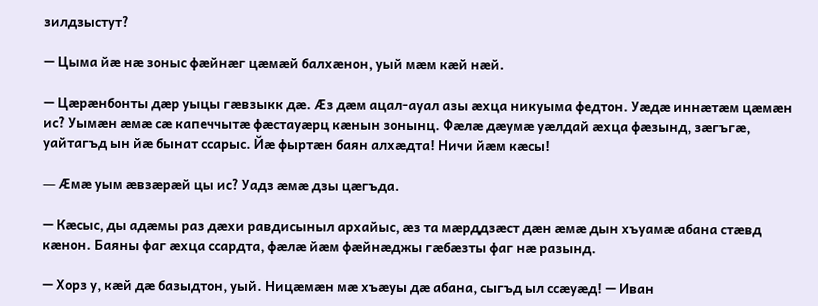зилдзыстут?

— Цыма йæ нæ зоныс фæйнæг цæмæй балхæнон, уый мæм кæй нæй.

— Цæрæнбонты дæр уыцы гæвзыкк дæ. Æз дæм ацал-ауал азы æхца никуыма федтон. Уæдæ иннæтæм цæмæн ис? Уымæн æмæ сæ капеччытæ фæстауæрц кæнын зонынц. Фæлæ дæумæ уæлдай æхца фæзынд, зæгъгæ, уайтагъд ын йæ бынат ссарыс. Йæ фыртæн баян алхæдта! Ничи йæм кæсы!

— Æмæ уым æвзæрæй цы ис? Уадз æмæ дзы цæгъда.

— Кæсыс, ды адæмы раз дæхи равдисыныл архайыс, æз та мæрддзæст дæн æмæ дын хъуамæ абана стæвд кæнон. Баяны фаг æхца ссардта, фæлæ йæм фæйнæджы гæбæзты фаг нæ разынд.

— Хорз у, кæй дæ базыдтон, уый. Ницæмæн мæ хъæуы дæ абана, сыгъд ыл ссæуæд! — Иван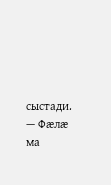сыстади. — Фæлæ ма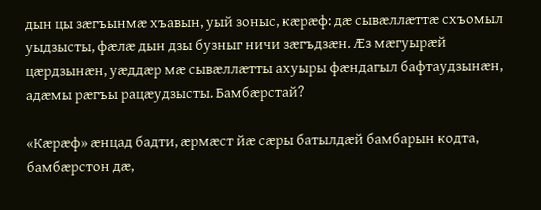дын цы зæгъынмæ хъавын, уый зоныс, кæрæф: дæ сывæллæттæ схъомыл уыдзысты, фæлæ дын дзы бузныг ничи зæгъдзæн. Æз мæгуырæй цæрдзынæн, уæддæр мæ сывæллæтты ахуыры фæндагыл бафтаудзынæн, адæмы рæгъы рацæудзысты. Бамбæрстай?

«Кæрæф» æнцад бадти, æрмæст йæ сæры батылдæй бамбарын кодта, бамбæрстон дæ,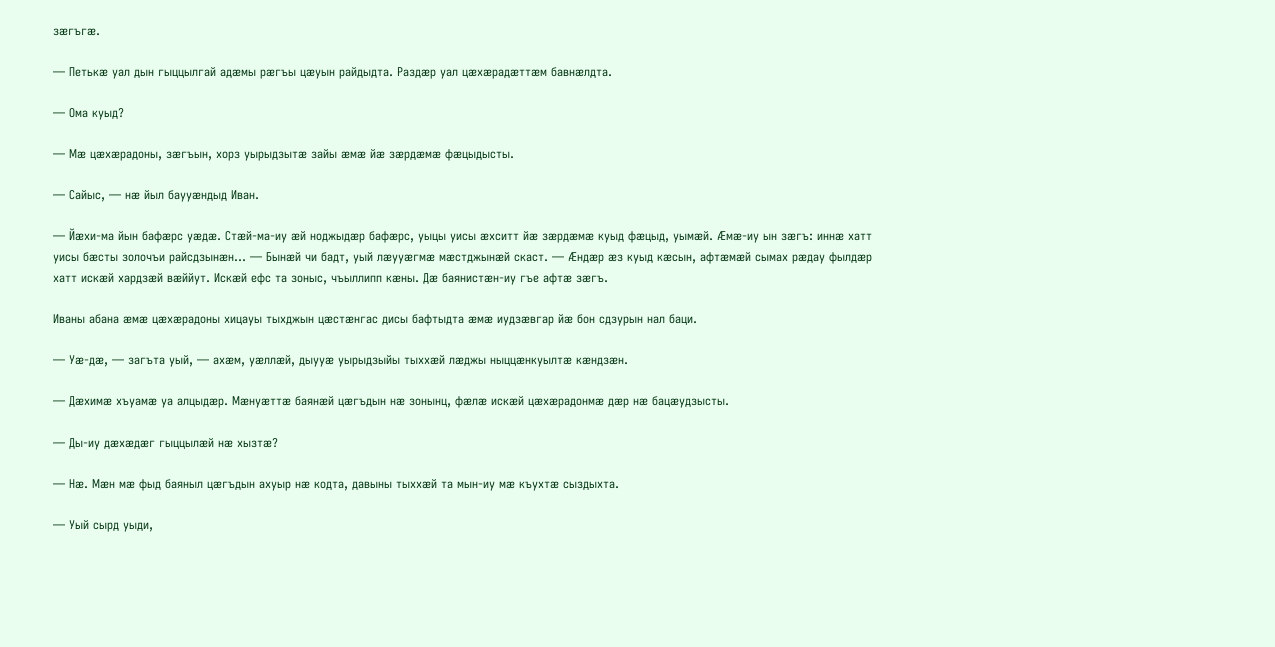зæгъгæ.

— Петькæ уал дын гыццылгай адæмы рæгъы цæуын райдыдта. Раздæр уал цæхæрадæттæм бавнæлдта.

— Ома куыд?

— Мæ цæхæрадоны, зæгъын, хорз уырыдзытæ зайы æмæ йæ зæрдæмæ фæцыдысты.

— Сайыс, — нæ йыл баууæндыд Иван.

— Йæхи-ма йын бафæрс уæдæ. Стæй-ма-иу æй ноджыдæр бафæрс, уыцы уисы æхситт йæ зæрдæмæ куыд фæцыд, уымæй. Æмæ-иу ын зæгъ: иннæ хатт уисы бæсты золочъи райсдзынæн... — Бынæй чи бадт, уый лæууæгмæ мæстджынæй скаст. — Æндæр æз куыд кæсын, афтæмæй сымах рæдау фылдæр хатт искæй хардзæй вæййут. Искæй ефс та зоныс, чъыллипп кæны. Дæ баянистæн-иу гъе афтæ зæгъ.

Иваны абана æмæ цæхæрадоны хицауы тыхджын цæстæнгас дисы бафтыдта æмæ иудзæвгар йæ бон сдзурын нал баци.

— Уæ-дæ, — загъта уый, — ахæм, уæллæй, дыууæ уырыдзыйы тыххæй лæджы ныццæнкуылтæ кæндзæн.

— Дæхимæ хъуамæ уа алцыдæр. Мæнуæттæ баянæй цæгъдын нæ зонынц, фæлæ искæй цæхæрадонмæ дæр нæ бацæудзысты.

— Ды-иу дæхæдæг гыццылæй нæ хызтæ?

— Нæ. Мæн мæ фыд баяныл цæгъдын ахуыр нæ кодта, давыны тыххæй та мын-иу мæ къухтæ сыздыхта.

— Уый сырд уыди,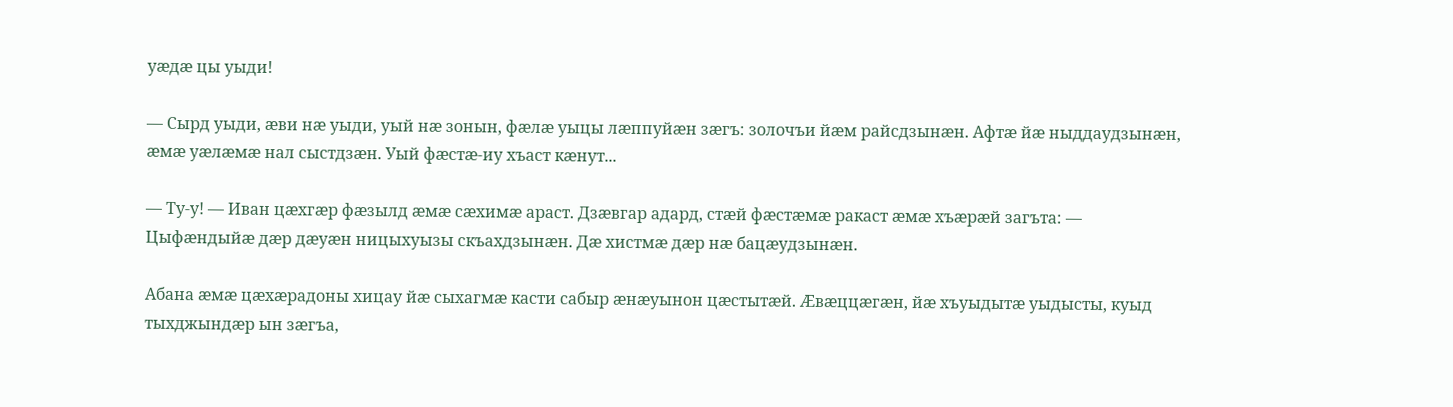уæдæ цы уыди!

— Сырд уыди, æви нæ уыди, уый нæ зонын, фæлæ уыцы лæппуйæн зæгъ: золочъи йæм райсдзынæн. Афтæ йæ ныддаудзынæн, æмæ уæлæмæ нал сыстдзæн. Уый фæстæ-иу хъаст кæнут...

— Ту-у! — Иван цæхгæр фæзылд æмæ сæхимæ араст. Дзæвгар адард, стæй фæстæмæ ракаст æмæ хъæрæй загъта: — Цыфæндыйæ дæр дæуæн ницыхуызы скъахдзынæн. Дæ хистмæ дæр нæ бацæудзынæн.

Абана æмæ цæхæрадоны хицау йæ сыхагмæ касти сабыр æнæуынон цæстытæй. Æвæццæгæн, йæ хъуыдытæ уыдысты, куыд тыхджындæр ын зæгъа,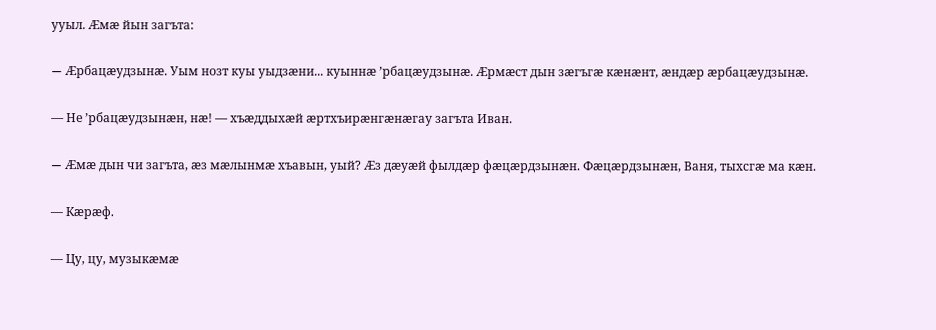ууыл. Æмæ йын загъта:

— Æрбацæудзынæ. Уым нозт куы уыдзæни... куыннæ ’рбацæудзынæ. Æрмæст дын зæгъгæ кæнæнт, æндæр æрбацæудзынæ.

— Не ’рбацæудзынæн, нæ! — хъæддыхæй æртхъирæнгæнæгау загъта Иван.

— Æмæ дын чи загъта, æз мæлынмæ хъавын, уый? Æз дæуæй фылдæр фæцæрдзынæн. Фæцæрдзынæн, Ваня, тыхсгæ ма кæн.

— Кæрæф.

— Цу, цу, музыкæмæ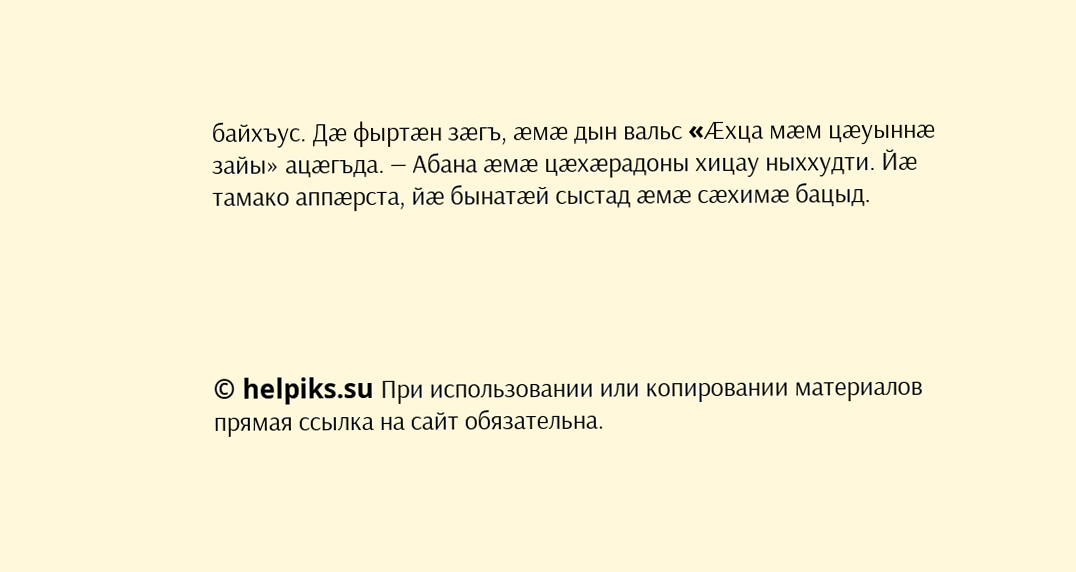байхъус. Дæ фыртæн зæгъ, æмæ дын вальс «Æхца мæм цæуыннæ зайы» ацæгъда. — Абана æмæ цæхæрадоны хицау ныххудти. Йæ тамако аппæрста, йæ бынатæй сыстад æмæ сæхимæ бацыд.





© helpiks.su При использовании или копировании материалов прямая ссылка на сайт обязательна.